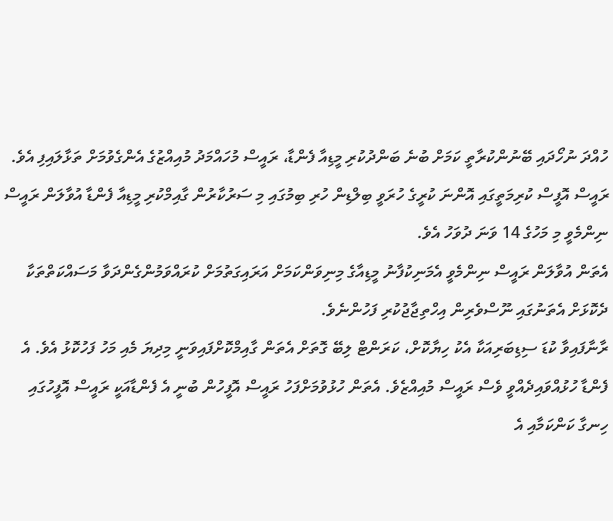ހުއްދަ ނުހޯދައި ބޭނުންކުރާތީ ކަމަށް ބުނެ ބަންދުކުރި މީޑިއާ ފެންޑާ، ރައީސް މުހައްމަދު މުއިއްޒުގެ އެންގެވުމަށް ތަޅާލައިފި އެވެ.
ރައީސް އޮފީސް ކުރިމަތީގައި އޮންނަ ކުރީގެ ހުރަވީ ބިލްޑިން ހުރި ބިމުގައި މި ސަރުކާރުން ގާއިމްކުރި މީޑިއާ ފެންޑާ އުވާލަން ރައީސް ނިންމެވީ މި މަހުގެ 14 ވަނަ ދުވަހު އެވެ.
އެތަން އުވާލަން ރައީސް ނިންމެވީ އެމަނިކުފާނު މީޑިއާގެ މިނިވަންކަމަށް އަރައިގަތުމަށް ކުރައްވަމުންގެންދަވާ މަސައްކަތްތަކާ ދެކޮޅަށް އެތަނުގައި ނޫސްވެރިން އިހްތިޖާޖުކުރި ފަހުންނެވެ.
ރާނާފައިވާ ކުޑަ ސިޑިބަރިއަކާ އެކު ހިޔާކޮށް، ކަރަންޓް ލިބޭ ގޮތަށް އެތަން ގާއިމްކޮށްފައިވަނީ މިދިޔަ މެއި މަހު ފަހުކޮޅު އެވެ. އެ ފެންޑާ ހުޅުއްވައިދެއްވީ ވެސް ރައީސް މުއިއްޒެވެ. އެތަން ހުޅުވުމަށްފަހު ރައީސް އޮފީހުން ބުނީ އެ ފެންޑާއަކީ ރައީސް އޮފީހުގައި ހިނގާ ކަންކަމާއި އެ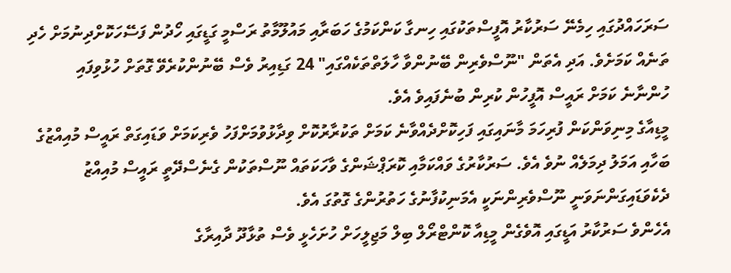ސަރަހައްދުގައި ހިމެނޭ ސަރުކާރު އޮފީސްތަކުގައި ހިނގާ ކަންކަމުގެ ހަބަރާއި މައުލޫމާތު ރަސްމީ ގަޑީގައި ހޯދުން ފަސޭހަކޮށްދިނުމަށް ހެދި ތަނެއް ކަމަށެވެ. އަދި އެތަން "ނޫސްވެރިން ބޭނުންވާ ހާލަތްތަކެއްގައި" 24 ގަޑިއިރު ވެސް ބޭނުންކުރެވޭ ގޮތަށް ހުޅުވިފައި ހުންނާނެ ކަމަށް ރައީސް އޮފީހުން ކުރިން ބުނެފައިވެ އެވެ.
މީޑިއާގެ މިނިވަންކަން ފުރިހަމަ މާނައިގައި ފަހިކޮށްދެއްވާނެ ކަމަށް ތަކުރާރުކޮށް ވިދާޅުވުމަށްފަހު ވެރިކަމަށް ވަޑައިގަތް ރައީސް މުއިއްޒުގެ ބަހާއި އަމަލު ދިމަލެއް ނުވެ އެވެ. ސަރުކާރުގެ ވައްކަމާއި ކޮރަޕްޝަންގެ ވާހަކަތައް ނޫސްތަކުން ގެނެސްދޭތީ ރައީސް މުއިއްޒު ދެކެވަޑައިގަންނަވަނީ ނޫސްވެރިންނަކީ އެމަނިކުފާނުގެ ހަތުރުންގެ ގޮތުގަ އެވެ.
އެހެންވެ ސަރުކާރު އަޑީގައި އޮވެގެން މީޑިއާ ކޮންޓްރޯލް ބިލް މަޖިލީހަށް ހުށަހެޅީ ވެސް ތުޅާދޫ ދާއިރާގެ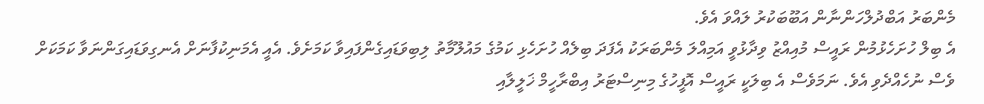މެންބަރު އަބްދުލްހަންނާން އަބޫބަކުރު ލައްވަ އެވެ.
އެ ބިލް ހުށަހެޅުމުން ރައީސް މުއިއްޒު ވިދާޅުވީ އަމިއްލަ މެންބަރަކު އެފަދަ ބިލެއް ހުށަހެޅި ކަމުގެ މައުލޫމާތު ލިބިވަޑައިގެންފައިވާ ކަމަށެވެ. އެއީ އެމަނިކުފާނަށް އެނގިވަޑައިގަންނަވާ ކަމަކަށް ވެސް ނުހެއްދެވި އެވެ. ނަމަވެސް އެ ބިލަކީ ރައީސް އޮފީހުގެ މިނިސްޓަރު އިބްރާހީމް ޚަލީލާއި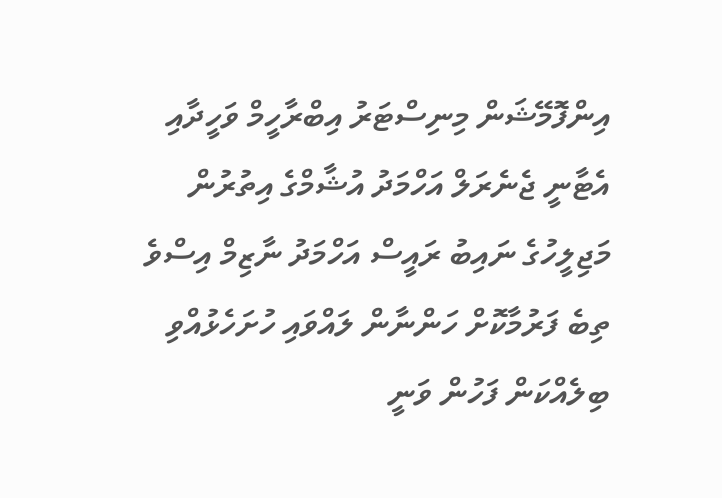އިންފޮމޭޝަން މިނިސްޓަރު އިބްރާހީމް ވަހީދާއި އެޓާނީ ޖެނެރަލް އަހްމަދު އުޝާމްގެ އިތުރުން މަޖިލީހުގެ ނައިބު ރައީސް އަހްމަދު ނާޒިމް އިސްވެ ތިބެ ފަރުމާކޮށް ހަންނާން ލައްވައި ހުށަހެޅުއްވި ބިލެއްކަން ފަހުން ވަނީ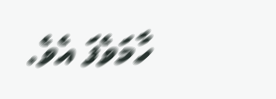ހާމަވެފަ އެވެ.